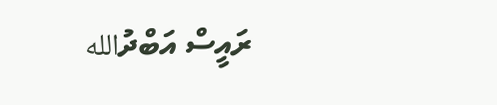ރައީސް އަބްދުالله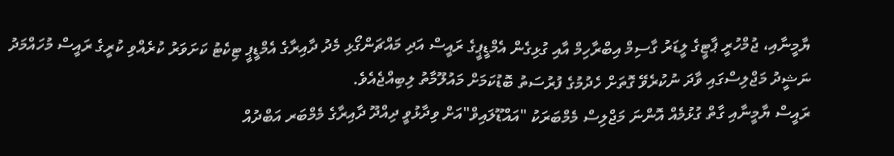ޔާމީނާއި، ޖުމްހުރީ ޕާޓީގެ ލީޑަރު ގާސިމް އިބްރާހިމް އާއި ގުޅިގެން އެމްޑީޕީގެ ރައީސް އަދި މައްޗަންގޯޅި މެދު ދާއިރާގެ އެމްޑީޕީ ޓިކެޓު ކަށަވަރު ކުރެއްވި ކުރީގެ ރައީސް މުހައްމަދު ނަޝީދު މަޖްލިސްގައި ވާދަ ނުކުރެވޭ ގޮތަށް ހެދުމުގެ ފުރުސަތު ބޮޑުކަމަށް މައުލޫމާތު ލިބިއްޖެއެވެ.
ރައީސް ޔާމީނާއި ގާތް ގުޅުމެއް އޮންނަ މަޖްލިސް މެމްބަރަކު "އައްޑޫލައިވް"އަށް ވިދާޅުވީ ދިއްދޫ ދާއިރާގެ މެމްބަރ އަބްދުއް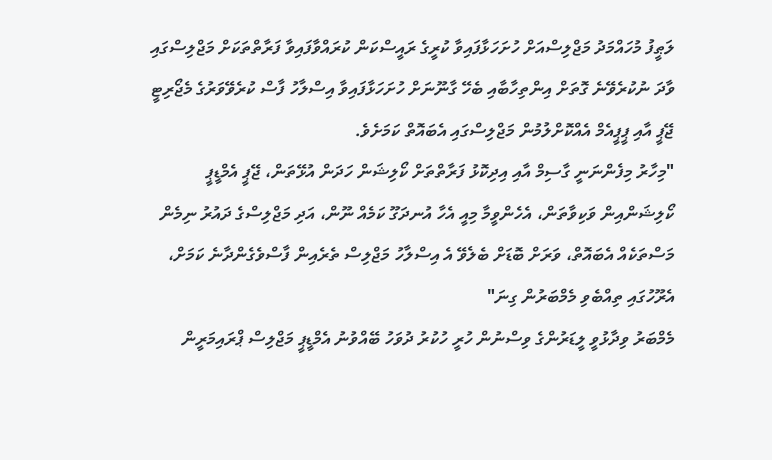ލަޠީފު މުހައްމަދު މަޖްލިސްއަށް ހުށަހަޅާފައިވާ ކުރީގެ ރައީސްކަން ކުރައްވާފައިވާ ފަރާތްތަކަށް މަޖްލިސްގައި ވާދަ ނުކުރެވޭނެ ގޮތަށް އިންތިހާބާއި ބެހޭ ގާނޫނަށް ހުށަހަޅާފައިވާ އިސްލާހު ފާސް ކުރެވޭވަރުގެ މެޖޯރިޓީ ޖޭޕީ އާއި ޕީޕީއެމް އެއްކޮށްލުމުން މަޖްލިސްގައި އެބައޮތް ކަމަށެވެ.
"މިހާރު މިފެންނަނީ ގާސިމް އާއި އިދިކޮޅު ފަރާތްތަށް ކޯލިޝަން ހަދަން އުޅޭތަން، ޖޭޕީ އެމްޑީޕީ ކޯލިޝަންއިން ވަކިވާތަން، އެހެންވީމާ މިއީ އެހާ އުނދަގޫ ކަމެއް ނޫން، އަދި މަޖްލިސްގެ ދައުރު ނިމެން މަސްތަކެއް އެބައޮތް، ވަރަށް ބޮޑަށް ބެލެވޭ އެ އިސްލާހު މަޖްލިސް ތެރެއިން ފާސްވެގެންދާނެ ކަމަށް، އެރޫހުގައި ތިއްބެވި މެމްބަރުން ގިނަ"
މެމްބަރު ވިދާޅުވީ ލީޑަރުންގެ ވިސްނުން ހުރީ ހުކުރު ދުވަހު ބޭއްވުނު އެމްޑީޕީ މަޖްލިސް ޕްރައިމަރީން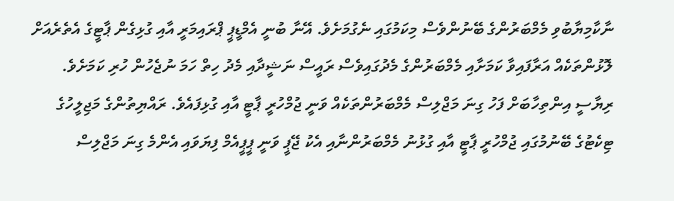ނާކާމިޔާބުވި މެމްބަރުންގެ ބޭނުންވެސް މިކަމުގައި ނެގުމަށެވެ. އޭނާ ބުނީ އެމްޑީޕީ ޕްރައިމަރީ އާއި ގުޅިގެން ޕާޓީގެ އެތެރެއަށް ލޮޅުންތަކެއް އަރާފައިވާ ކަމަށާއި މެމްބަރުންގެ މެދުގައިވެސް ރައީސް ނަޝީދާއި މެދު ހިތް ހަމަ ނުޖެހުން ހުރި ކަމަށެވެ.
ރިޔާސީ އިންތިހާބަށް ފަހު ގިނަ މަޖްލިސް މެމްބަރުންތަކެއް ވަނީ ޖުމްހުރީ ޕާޓީ އާއި ގުޅިފައެވެ. ރައްޔިތުންގެ މަޖިލީހުގެ ޓިކެޓުގެ ބޭނުމުގައި ޖުމްހުރީ ޕާޓީ އާއި ގުޅުނު މެމްބަރުންނާއި އެކު ޖޭޕީ ވަނީ ޕީޕީއެމް ފިޔަވައި އެންމެ ގިނަ މަޖްލިސް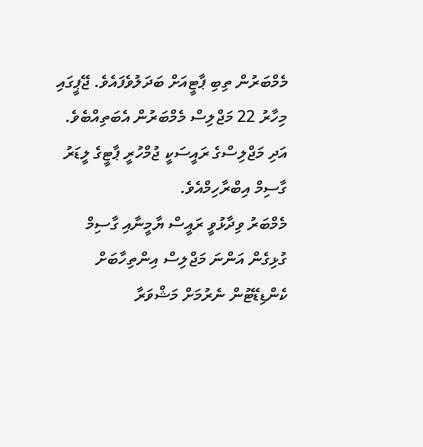މެމްބަރުން ތިބި ޕާޓީއަށް ބަދަލުވެފައެވެ. ޖޭޕީގައި މިހާރު 22 މަޖްލިސް މެމްބަރުން އެބަތިއްބެވެ. އަދި މަޖްލިސްގެ ރައީސަކީ ޖުމްހުރީ ޕާޓީގެ ލީޑަރު ގާސިމް އިބްރާހިމްއެވެ.
މެމްބަރު ވިދާޅުވީ ރައީސް ޔާމީނާއި ގާސިމް ގުޅިގެން އަންނަ މަޖްލިސް އިންތިހާބަށް ކެންޑިޑޭޓުން ނެރުމަށް މަޝްވަރާ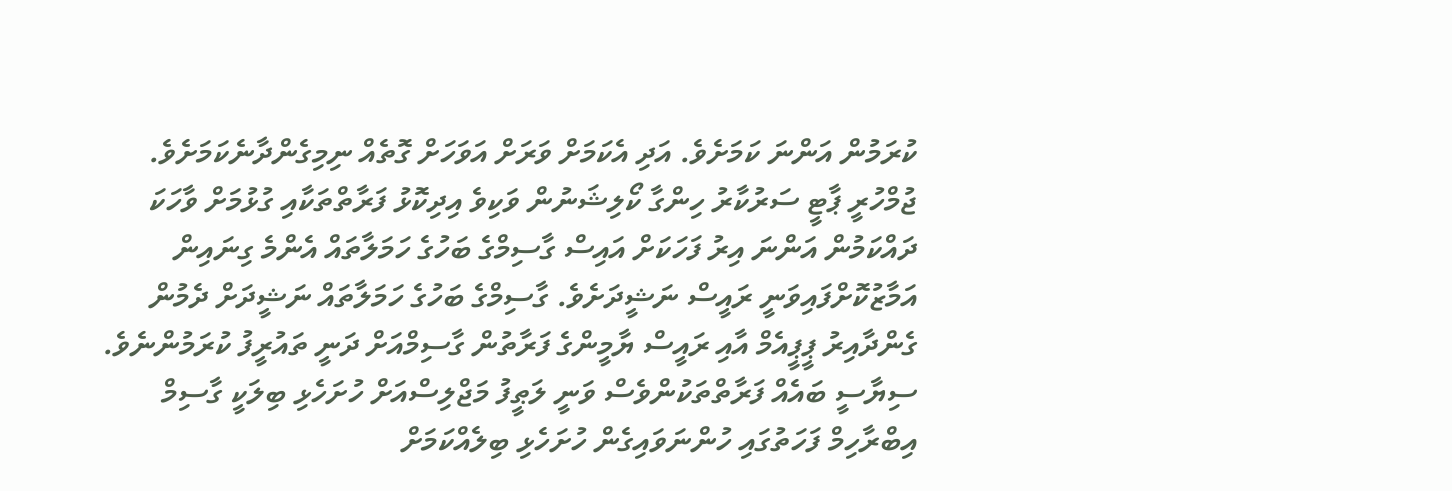ކުރަމުން އަންނަ ކަމަށެވެ. އަދި އެކަމަށް ވަރަށް އަވަހަށް ގޮތެއް ނިމިގެންދާނެކަމަށެވެ.
ޖުމްހުރީ ޕާޓީ ސަރުކާރު ހިންގާ ކޯލިޝަނުން ވަކިވެ އިދިކޮޅު ފަރާތްތަކާއި ގުޅުމަށް ވާހަކަ ދައްކަމުން އަންނަ އިރު ފަހަކަށް އައިސް ގާސިމްގެ ބަހުގެ ހަމަލާތައް އެންމެ ގިނައިން އަމާޒުކޮށްފައިވަނީ ރައީސް ނަޝީދަށެވެ. ގާސިމްގެ ބަހުގެ ހަމަލާތައް ނަޝީދަށް ދެމުން ގެންދާއިރު ޕީޕީއެމް އާއި ރައީސް ޔާމީންގެ ފަރާތުން ގާސިމްއަށް ދަނީ ތައުރީފު ކުރަމުންނެވެ.
ސިޔާސީ ބައެއް ފަރާތްތަކުންވެސް ވަނީ ލަޠީފު މަޖްލިސްއަށް ހުށަހެޅި ބިލަކީ ގާސިމް އިބްރާހިމް ފަހަތުގައި ހުންނަވައިގެން ހުށަހެޅި ބިލެއްކަމަށް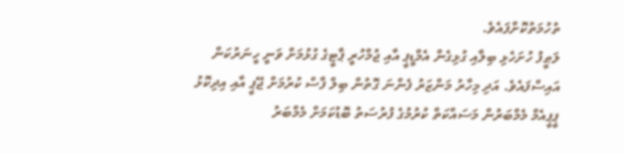ތުހުމަތުކޮށްފައެވެ.
ލަޠީފު ހުށަހެޅި ބިލާއި ގުޅިގެން އެމްޑީޕީ އާއި ޖުމްހުރީ ޕާޓީގެ ގުޅުމަށް ވަނީ ހީނަރުކަން އައިސްފައެވެ. އަދި މިހާރު މަންޒަރު ފެންނަ ގޮތުން ބިލް ފާސް ކުރުމަށް ޖޭޕީ އާއި އިދިކޮޅު ޕީޕީއެމް މެމްބަރުން މަސައްކަތް ކުރުމުގެ ފުރުސަތު ބޮޑުކަމަށް މެމްބަރު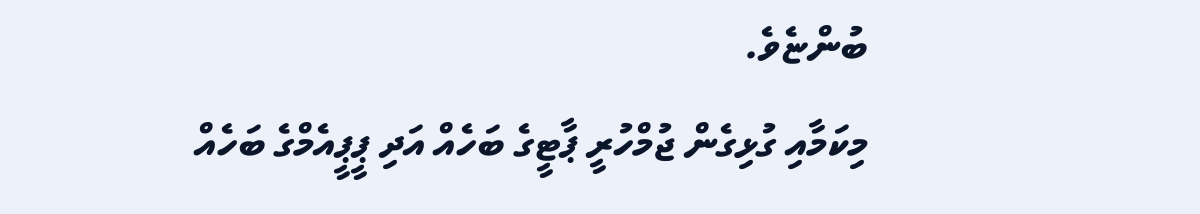ބުންޏެވެ.
މިކަމާއި ގުޅިގެން ޖުމްހުރީ ޕާޓީގެ ބަހެއް އަދި ޕީޕީއެމްގެ ބަހެއް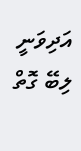އަދިވަނީ ލިބޭ ގޮތް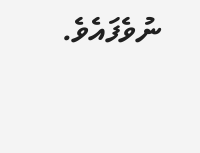ނުވެފައެވެ.